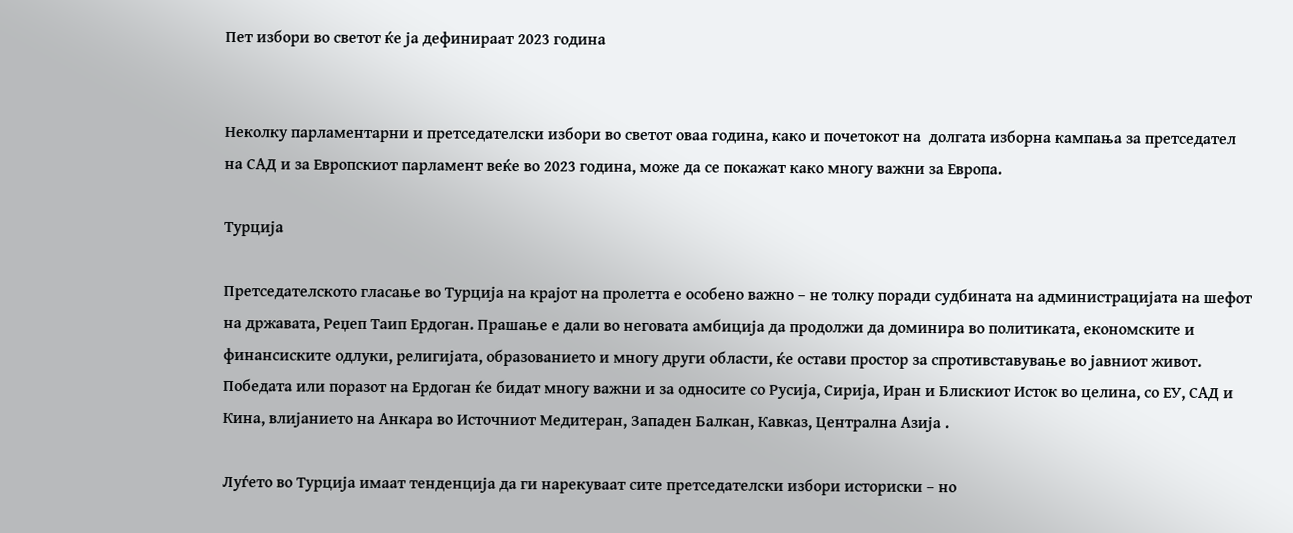Пет избори во светот ќе ја дефинираат 2023 година


Неколку парламентарни и претседателски избори во светот оваа година, како и почетокот на  долгата изборна кампања за претседател на САД и за Европскиот парламент веќе во 2023 година, може да се покажат како многу важни за Европа.

Турција

Претседателското гласање во Турција на крајот на пролетта е особено важно – не толку поради судбината на администрацијата на шефот на државата, Реџеп Таип Ердоган. Прашање е дали во неговата амбиција да продолжи да доминира во политиката, економските и финансиските одлуки, религијата, образованието и многу други области, ќе остави простор за спротивставување во јавниот живот. Победата или поразот на Ердоган ќе бидат многу важни и за односите со Русија, Сирија, Иран и Блискиот Исток во целина, со ЕУ, САД и Кина, влијанието на Анкара во Источниот Медитеран, Западен Балкан, Кавказ, Централна Азија .

Луѓето во Турција имаат тенденција да ги нарекуваат сите претседателски избори историски – но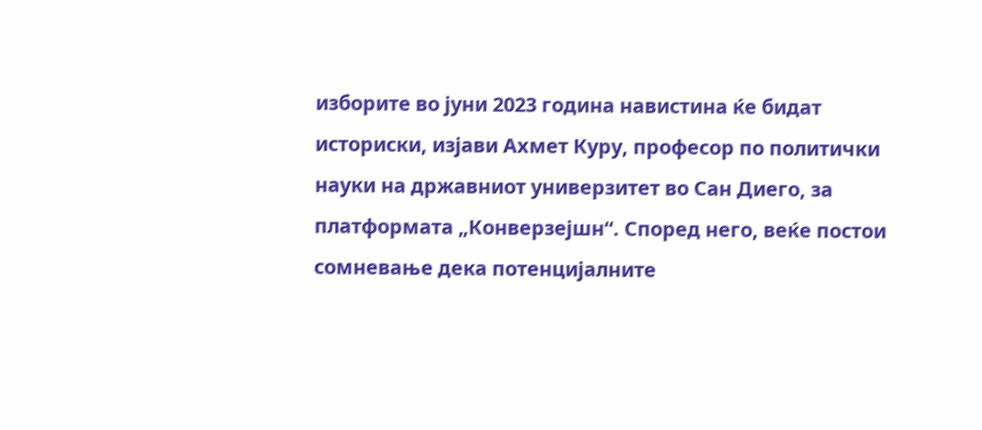изборите во јуни 2023 година навистина ќе бидат историски, изјави Ахмет Куру, професор по политички науки на државниот универзитет во Сан Диего, за платформата „Конверзејшн“. Според него, веќе постои сомневање дека потенцијалните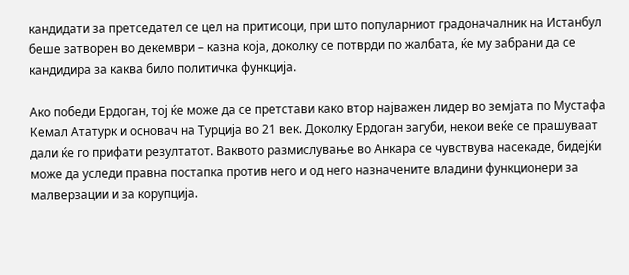кандидати за претседател се цел на притисоци, при што популарниот градоначалник на Истанбул беше затворен во декември – казна која, доколку се потврди по жалбата, ќе му забрани да се кандидира за каква било политичка функција.

Ако победи Ердоган, тој ќе може да се претстави како втор најважен лидер во земјата по Мустафа Кемал Ататурк и основач на Турција во 21 век. Доколку Ердоган загуби, некои веќе се прашуваат дали ќе го прифати резултатот. Ваквото размислување во Анкара се чувствува насекаде, бидејќи може да уследи правна постапка против него и од него назначените владини функционери за малверзации и за корупција.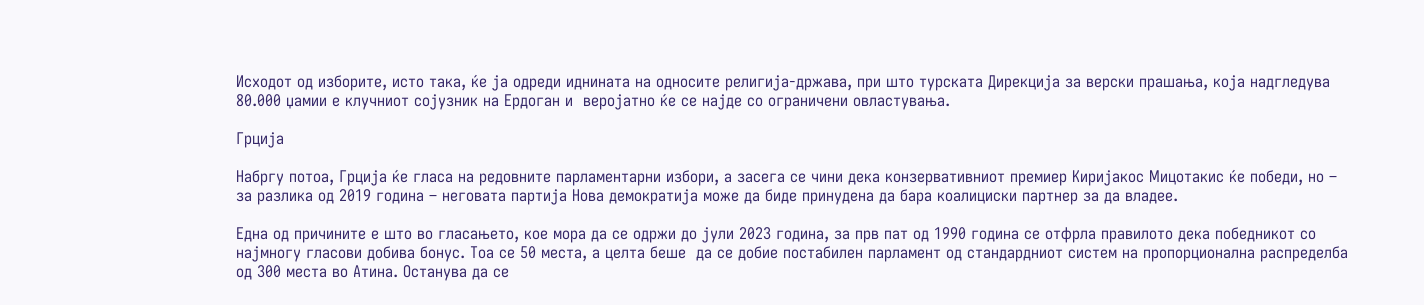Исходот од изборите, исто така, ќе ја одреди иднината на односите религија-држава, при што турската Дирекција за верски прашања, која надгледува 80.000 џамии е клучниот сојузник на Ердоган и  веројатно ќе се најде со ограничени овластувања.

Грција

Набргу потоа, Грција ќе гласа на редовните парламентарни избори, а засега се чини дека конзервативниот премиер Киријакос Мицотакис ќе победи, но – за разлика од 2019 година – неговата партија Нова демократија може да биде принудена да бара коалициски партнер за да владее.

Една од причините е што во гласањето, кое мора да се одржи до јули 2023 година, за прв пат од 1990 година се отфрла правилото дека победникот со најмногу гласови добива бонус. Тоа се 50 места, а целта беше  да се добие постабилен парламент од стандардниот систем на пропорционална распределба од 300 места во Атина. Останува да се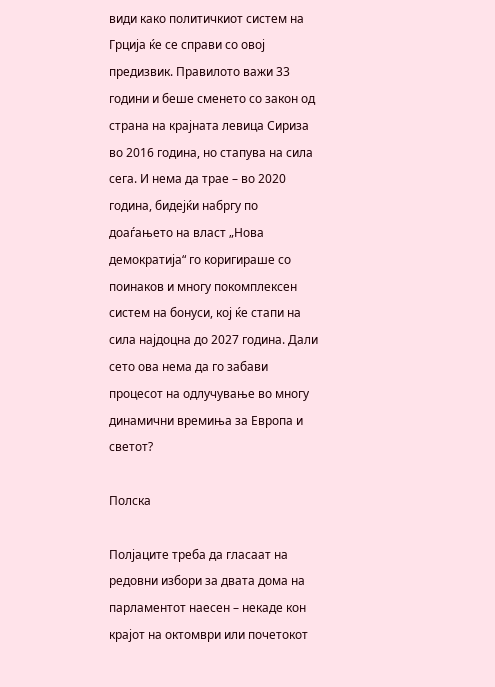види како политичкиот систем на Грција ќе се справи со овој предизвик. Правилото важи 33 години и беше сменето со закон од страна на крајната левица Сириза во 2016 година, но стапува на сила сега. И нема да трае – во 2020 година, бидејќи набргу по доаѓањето на власт „Нова демократија“ го коригираше со поинаков и многу покомплексен систем на бонуси, кој ќе стапи на сила најдоцна до 2027 година. Дали сето ова нема да го забави процесот на одлучување во многу динамични времиња за Европа и светот?

Полска

Полјаците треба да гласаат на редовни избори за двата дома на парламентот наесен – некаде кон крајот на октомври или почетокот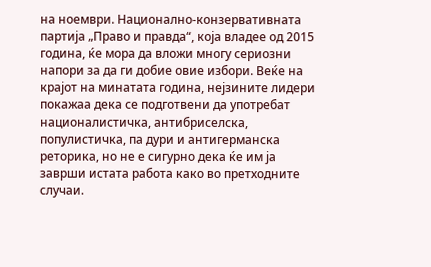на ноември. Национално-конзервативната партија „Право и правда“, која владее од 2015 година, ќе мора да вложи многу сериозни напори за да ги добие овие избори. Веќе на крајот на минатата година, нејзините лидери покажаа дека се подготвени да употребат националистичка, антибриселска, популистичка, па дури и антигерманска реторика, но не е сигурно дека ќе им ја заврши истата работа како во претходните случаи.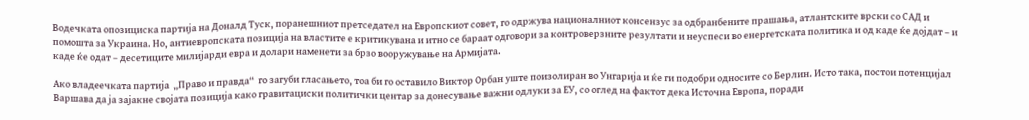Водечката опозициска партија на Доналд Туск, поранешниот претседател на Европскиот совет, го одржува националниот консензус за одбранбените прашања, атлантските врски со САД и помошта за Украина. Но, антиевропската позиција на властите е критикувана и итно се бараат одговори за контроверзните резултати и неуспеси во енергетската политика и од каде ќе дојдат – и каде ќе одат – десетиците милијарди евра и долари наменети за брзо вооружување на Армијата.

Ако владеечката партија  „Право и правда“  го загуби гласањето, тоа би го оставило Виктор Орбан уште поизолиран во Унгарија и ќе ги подобри односите со Берлин. Исто така, постои потенцијал Варшава да ја зајакне својата позиција како гравитациски политички центар за донесување важни одлуки за ЕУ, со оглед на фактот дека Источна Европа, поради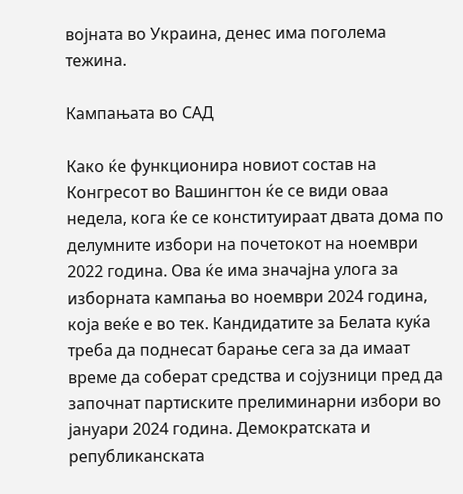војната во Украина, денес има поголема тежина.

Кампањата во САД

Како ќе функционира новиот состав на Конгресот во Вашингтон ќе се види оваа недела, кога ќе се конституираат двата дома по делумните избори на почетокот на ноември 2022 година. Ова ќе има значајна улога за изборната кампања во ноември 2024 година, која веќе е во тек. Кандидатите за Белата куќа треба да поднесат барање сега за да имаат време да соберат средства и сојузници пред да започнат партиските прелиминарни избори во јануари 2024 година. Демократската и републиканската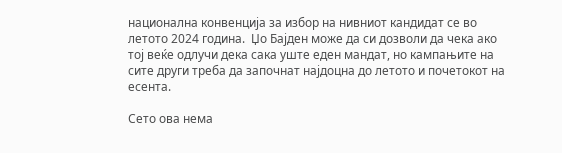национална конвенција за избор на нивниот кандидат се во летото 2024 година.  Џо Бајден може да си дозволи да чека ако тој веќе одлучи дека сака уште еден мандат, но кампањите на сите други треба да започнат најдоцна до летото и почетокот на есента.

Сето ова нема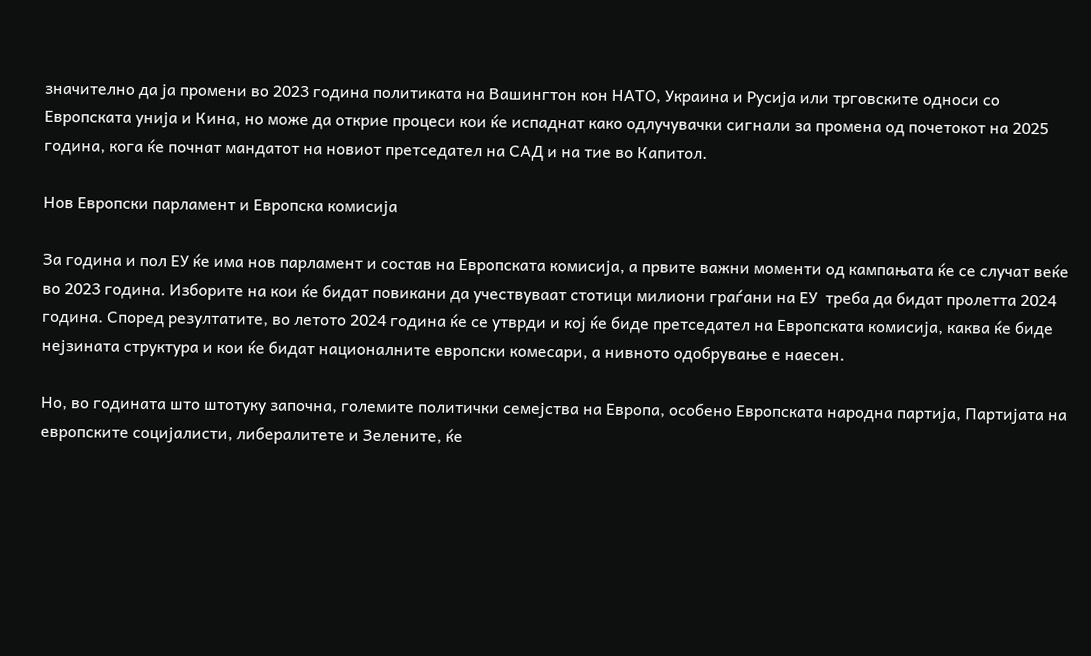значително да ја промени во 2023 година политиката на Вашингтон кон НАТО, Украина и Русија или трговските односи со Европската унија и Кина, но може да открие процеси кои ќе испаднат како одлучувачки сигнали за промена од почетокот на 2025 година, кога ќе почнат мандатот на новиот претседател на САД и на тие во Капитол.

Нов Европски парламент и Европска комисија

За година и пол ЕУ ќе има нов парламент и состав на Европската комисија, а првите важни моменти од кампањата ќе се случат веќе во 2023 година. Изборите на кои ќе бидат повикани да учествуваат стотици милиони граѓани на ЕУ  треба да бидат пролетта 2024 година. Според резултатите, во летото 2024 година ќе се утврди и кој ќе биде претседател на Европската комисија, каква ќе биде нејзината структура и кои ќе бидат националните европски комесари, а нивното одобрување е наесен.

Но, во годината што штотуку започна, големите политички семејства на Европа, особено Европската народна партија, Партијата на европските социјалисти, либералитете и Зелените, ќе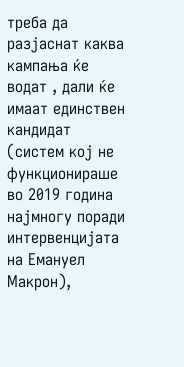треба да разјаснат каква кампања ќе водат , дали ќе имаат единствен кандидат (систем кој не функционираше во 2019 година најмногу поради интервенцијата на Емануел Макрон),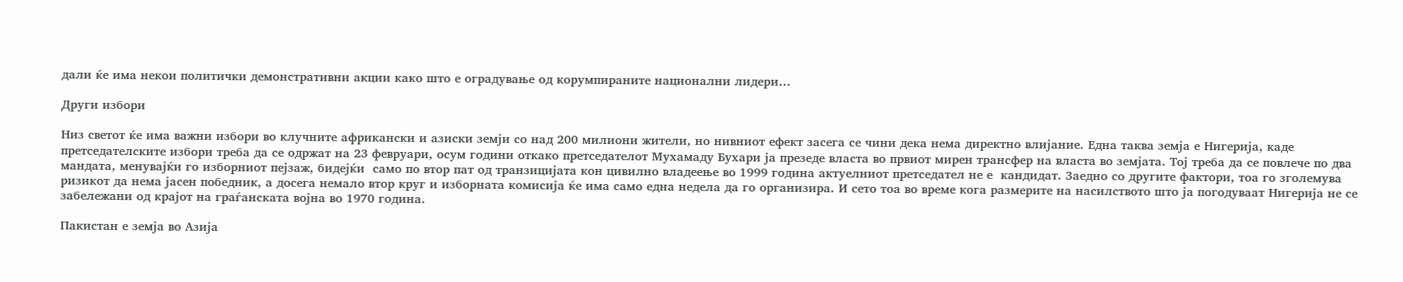дали ќе има некои политички демонстративни акции како што е оградување од корумпираните национални лидери…

Други избори

Низ светот ќе има важни избори во клучните африкански и азиски земји со над 200 милиони жители, но нивниот ефект засега се чини дека нема директно влијание. Една таква земја е Нигерија, каде претседателските избори треба да се одржат на 23 февруари, осум години откако претседателот Мухамаду Бухари ја презеде власта во првиот мирен трансфер на власта во земјата. Тој треба да се повлече по два мандата, менувајќи го изборниот пејзаж, бидејќи  само по втор пат од транзицијата кон цивилно владеење во 1999 година актуелниот претседател не е  кандидат. Заедно со другите фактори, тоа го зголемува ризикот да нема јасен победник, а досега немало втор круг и изборната комисија ќе има само една недела да го организира. И сето тоа во време кога размерите на насилството што ја погодуваат Нигерија не се забележани од крајот на граѓанската војна во 1970 година.

Пакистан е земја во Азија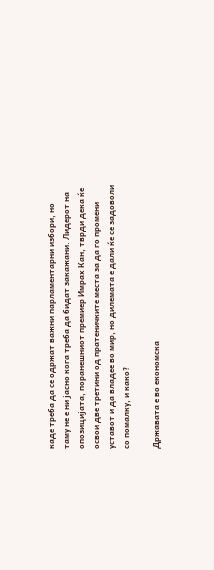каде треба да се одржат важни парламентарни избори, но таму не е ни јасно кога треба да бидат закажани. Лидерот на опозицијата, поранешниот премиер Имрах Кан, тврди дека ќе освои две третини од пратеничките места за да го промени уставот и да владее во мир, но дилемата е дали ќе се задоволи со помалку, и како?

Државата е во економска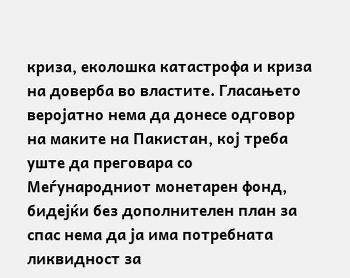криза, еколошка катастрофа и криза на доверба во властите. Гласањето веројатно нема да донесе одговор на маките на Пакистан, кој треба уште да преговара со Меѓународниот монетарен фонд, бидејќи без дополнителен план за спас нема да ја има потребната ликвидност за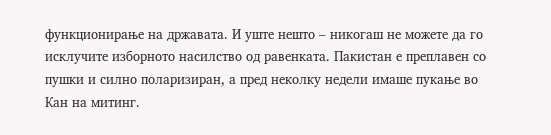функционирање на државата. И уште нешто – никогаш не можете да го исклучите изборното насилство од равенката. Пакистан е преплавен со пушки и силно поларизиран, а пред неколку недели имаше пукање во Кан на митинг.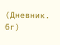(Дневник. бг)